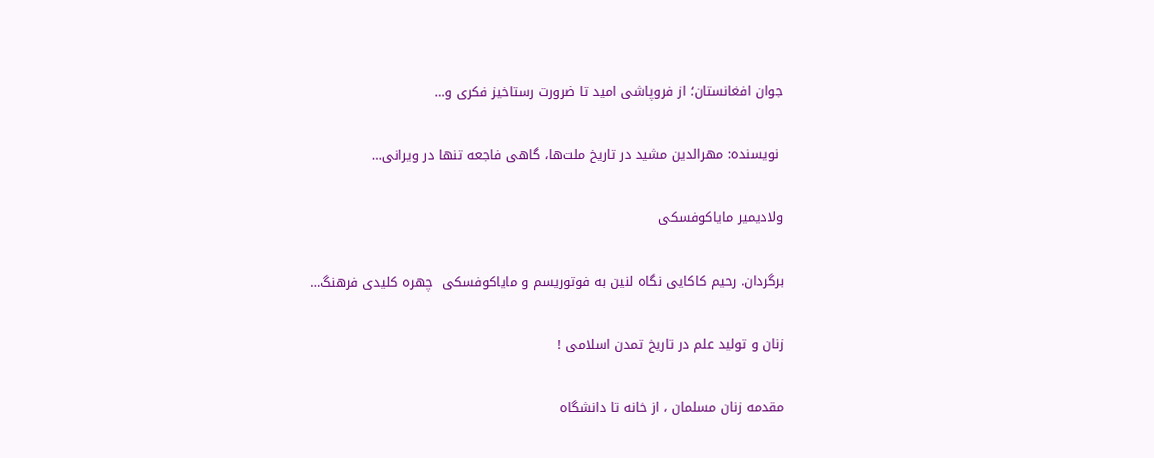جوان افغانستان؛ از فروپاشی امید تا ضرورت رستاخیز فکری و…

 نویسنده: مهرالدین مشید در تاریخ ملت‌ها، گاهی فاجعه تنها در ویرانی…

ولادیمیر مایاکوفسکی

برگردان. رحیم کاکایی نگاه لنین به فوتوریسم و مایاکوفسکی  چهره‌ کلیدی فرهنگ…

زنان و تولید علم در تاریخ تمدن اسلامی !

مقدمه زنان مسلمان ، از خانه تا دانشگاه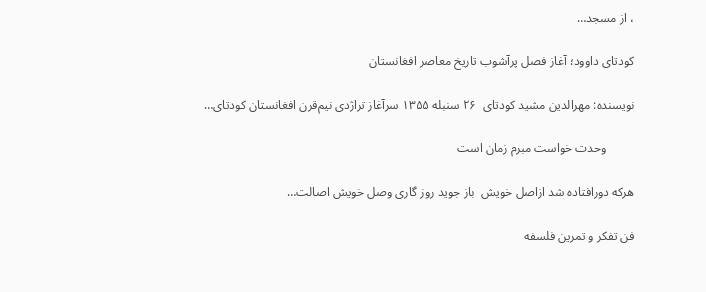، از مسجد…

کودتای داوود؛ آغاز فصل پرآشوب تاریخ معاصر افغانستان

نویسنده: مهرالدین مشید کودتای  ۲۶ سنبله ۱۳۵۵ سرآغاز تراژدی نیم‌قرن افغانستان کودتای…

         وحدت خواست مبرم زمان است

هرکه دورافتاده شد ازاصل خویش  باز جوید روز گاری وصل خویش اصالت…

فن تفکر و تمرین فلسفه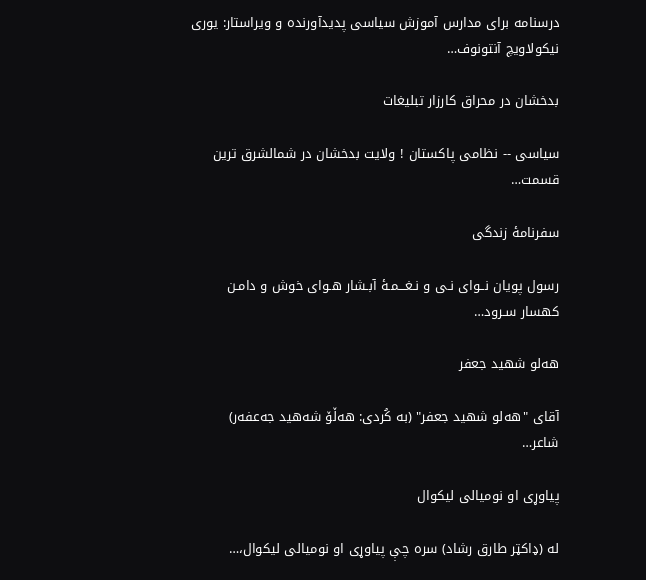درسنامه برای مدارس آموزش سیاسی پدیدآورنده و ویراستار: یوری نیکولاویچ آنتونوف…

بدخشان در محراق کارزار تبلیغات

سیاسی -- نظامی پاکستان ! ولایت بدخشان در شمالشرق ترین قسمت…

سفرنامۀ زندگی

رسول پویان نــوای نـی و نـغـــمـۀ آبـشار هـوای خوش و دامـن کهسار سـرود…

هه‌لو شهید جعفر

آقای "هه‌لو شهید جعفر" (به کُردی: هەڵۆ شەهید جەعفەر) شاعر…

پیاوړی او نومیالی لیکوال

له (ډاکټر طارق رشاد) سره چې پیاوړی او نومیالی لیکوال،…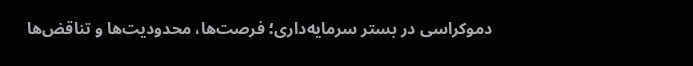دموکراسی در بستر سرمایه‌داری؛ فرصت‌ها، محدودیت‌ها و تناقض‌ها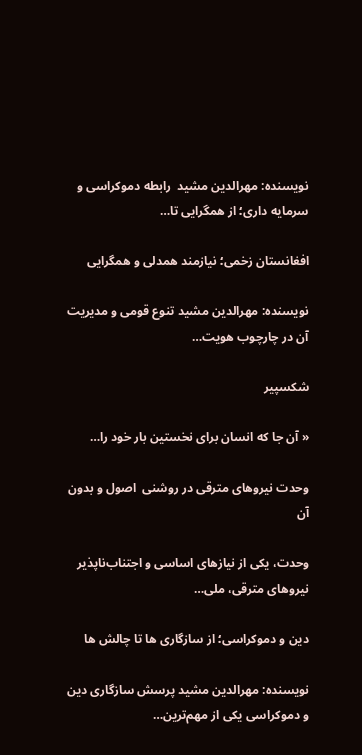نویسنده: مهرالدین مشید  رابطه دموکراسی و سرمایه داری؛ از همگرایی تا…

افغانستان زخمی؛ نیازمند همدلی و همگرایی

نویسنده: مهرالدین مشید تنوع قومی و مدیریت آن در چارچوب هویت…

شکسپیر

« آن ‌جا که انسان برای نخستین ‌بار خود را…

وحدت نیروهای مترقی در روشنی  اصول و بدون آن

وحدت، یکی از نیازهای اساسی و اجتناب‌ناپذیر نیروهای مترقی، ملی…

دین و دموکراسی؛ از سازگاری ها تا چالش ها

نویسنده: مهرالدین مشید پرسش سازگاری دین و دموکراسی یکی از مهم‌ترین…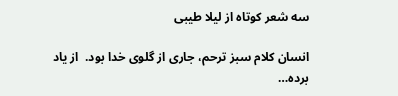سه‌ شعر کوتاه از لیلا طیبی

انسان کلام سبز ترحم، جاری از گلوی خدا بود.  از یاد برده…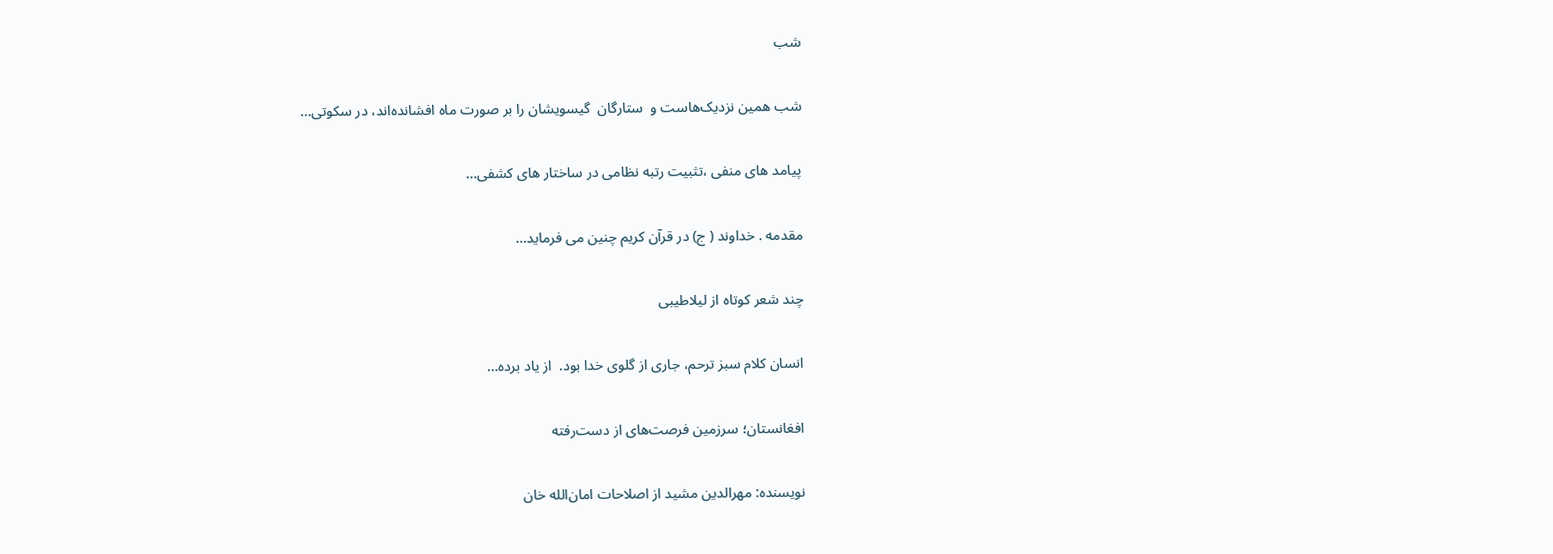شب

شب همین نزدیک‌هاست و  ستارگان  گیسویشان را بر صورت ماه افشانده‌اند، در سکوتی…

پیامد های منفی ،تثبیت رتبه نظامی در ساختار های کشفی…

مقدمه . خداوند ( ج) در قرآن کریم چنین می فرماید…

چند شعر کوتاه از لیلاطیبی

انسان کلام سبز ترحم، جاری از گلوی خدا بود.  از یاد برده…

افغانستان؛ سرزمین فرصت‌های از دست‌رفته

نویسنده: مهرالدین مشید از اصلاحات امان‌الله خان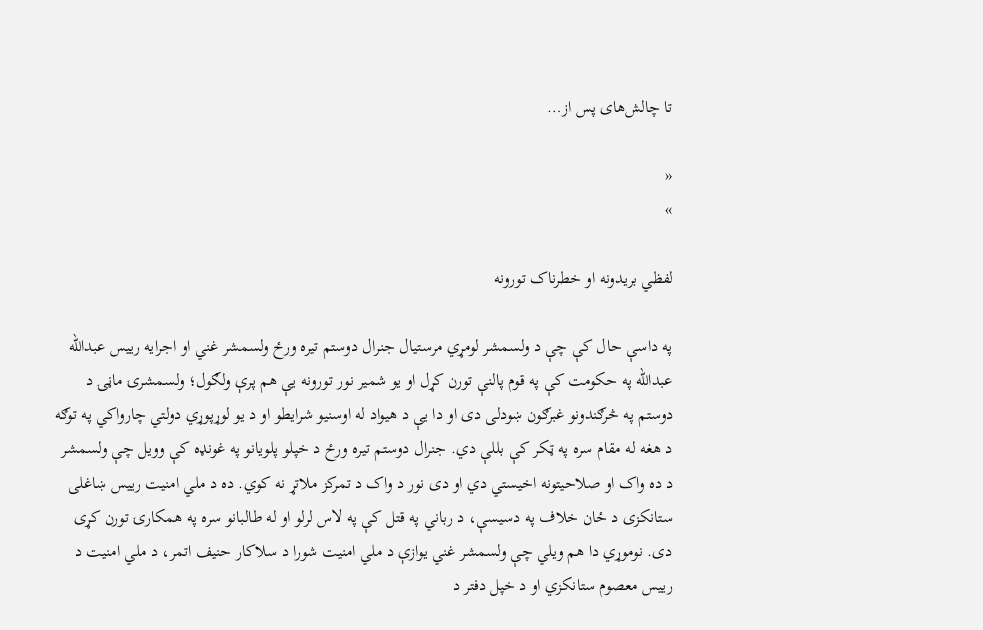تا چالش‌های پس از…

«
»

لفظي بريدونه او خطرناک تورونه

په داسې حال کې چې د ولسمشر لومړي مرستيال جنرال دوستم تيره ورځ ولسمشر غني او اجرايه رييس عبدالله عبدالله په حکومت کې په قوم پالنې تورن کړل او يو شمير نور تورونه يې هم پرې ولګول؛ ولسمشرۍ ماڼۍ د دوستم په څرګندونو غبرګون ښودلی دی او دا يې د هيواد له اوسنيو شرايطو او د يو لوړپوړي دولتي چارواکي په توګه د هغه له مقام سره په ټکر کې بللې دي. جنرال دوستم تيره ورځ د خپلو پلویانو په غونډه کې وویل چې ولسمشر د ده واک او صلاحیتونه اخیستي دي او دی نور د واک د تمرکز ملاتړ نه کوي. ده د ملي امنیت رييس ښاغلی ستانکزی د ځان خلاف په دسیسې، د رباني په قتل کې په لاس لرلو او له طالبانو سره په همکارۍ تورن کړی دی. نوموړي دا هم ویلي چې ولسمشر غني یوازې د ملي امنیت شورا د سلاکار حنیف اتمر، د ملي امنیت د رييس معصوم ستانکزي او د خپل دفتر د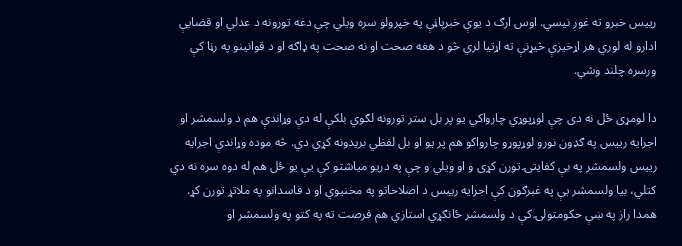رييس خبرو ته غوږ نیسي. اوس ارګ د يوې خبرپاڼې په خپرولو سره ويلي چې دغه تورونه د عدلي او قضايې ادارو له لوري هر اړخيزې څيړنې ته اړتيا لري څو د هغه صحت او نه صحت په ډاګه او د قوانينو په رڼا کې ورسره چلند وشي.

دا لومړی ځل نه دی چې لوړپوړي چارواکي يو پر بل ستر تورونه لګوي بلکې له دې وړاندې هم د ولسمشر او اجرايه رييس په ګډون نورو لوړپوړو چارواکو هم پر يو او بل لفظي بريدونه کړي دي. څه موده وړاندې اجرايه رييس ولسمشر په بې کفايتۍ تورن کړی و او ويلي و چې په دريو مياشتو کې يې یو ځل هم له دوه سره نه دي کتلي، بیا ولسمشر يې په غبرګون کې اجرايه رييس د اصلاحاتو په مخنيوي او د فاسدانو په ملاتړ تورن کړ. همدا راز په ښې حکومتولۍ کې د ولسمشر ځانګړي استازي هم فرصت ته په کتو په ولسمشر او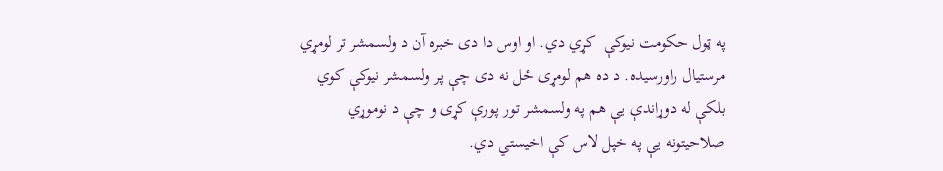په ټول حکومت نيوکې  کړي دي. او اوس دا دی خبره آن د ولسمشر تر لومړي مرستيال راورسيده. د ده هم لومړی ځل نه دی چې پر ولسمشر نيوکې کوي بلکې له دوړاندې يې هم په ولسمشر تور پورې کړی و چې د نوموړي صلاحيتونه يې په خپل لاس کې اخيستي دي.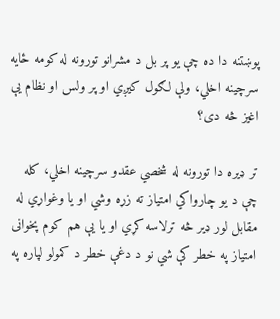پوښتنه دا ده چې يو پر بل د مشرانو تورونه له کومه ځايه سرچينه اخلي، ولې لګول کيږي او پر ولس او نظام يې اغيز څه دی؟

تر ډیره دا تورونه له شخصي عقدو سرچينه اخلي، کله چې د يو چارواکي امتياز ته زړه وشي او يا وغواړي له مقابل لور ډير څه ترلاسه کړي او يا يې هم کوم پخوانی امتياز په خطر کې شي نو د دغې خطر د کمولو لپاره په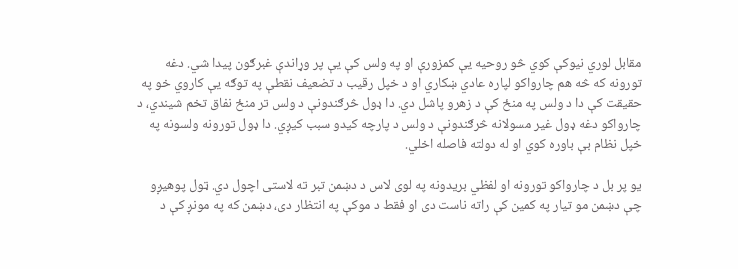مقابل لوري نيوکې کوي څو روحيه يې کمزورې او په ولس کې يې پر وړاندې غبرګون پيدا شي. دغه تورونه که څه هم چارواکو لپاره عادي ښکاري او د خپل رقيب د تضعيف نقطې په توګه يې کاروي خو په حقيقت کې دا د ولس په منځ کې د زهرو پاشل دي. دا ډول څرګندونې د ولس تر منځ نفاق تخم شيندي، د چارواکو دغه ډول غير مسولانه څرګندونې د ولس د پارچه کيدو سبب کيږي. دا ډول تورونه ولسونه په خپل نظام بې باوره کوي او له دولته فاصله اخلي.

يو پر بل د چارواکو تورونه او لفظي بريدونه په لوی لاس د دښمن تبر ته لاستی اچول دي. ټول پوهيږو چې دښمن مو تيار په کمين کې راته ناست دی او فقط د موکې په انتظار دی، دښمن که په مونږ کې د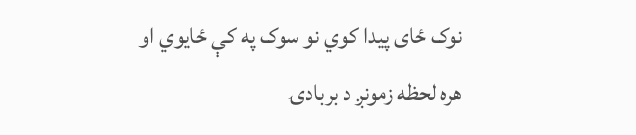نوک ځای پيدا کوي نو سوک په کې ځايوي او هره لحظه زمونږ د بربادۍ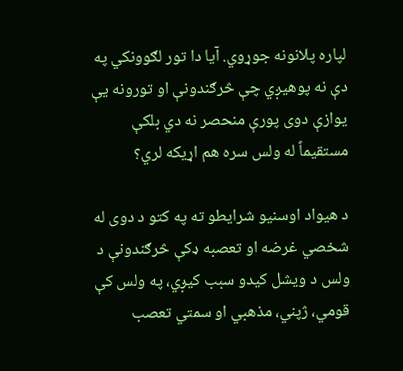لپاره پلانونه جوړوي. آيا دا تور لګوونکي په دې نه پوهیږي چې څرګندونې او تورونه يې يوازې دوی پورې منحصر نه دي بلکې مستقيماً له ولس سره هم اړيکه لري؟

د هيواد اوسنيو شرايطو ته په کتو د دوی له شخصي غرضه او تعصبه ډکې څرګندونې د ولس د ويشل کیدو سبب کيږي، په ولس کې قومي، ژپني، مذهبي او سمتي تعصب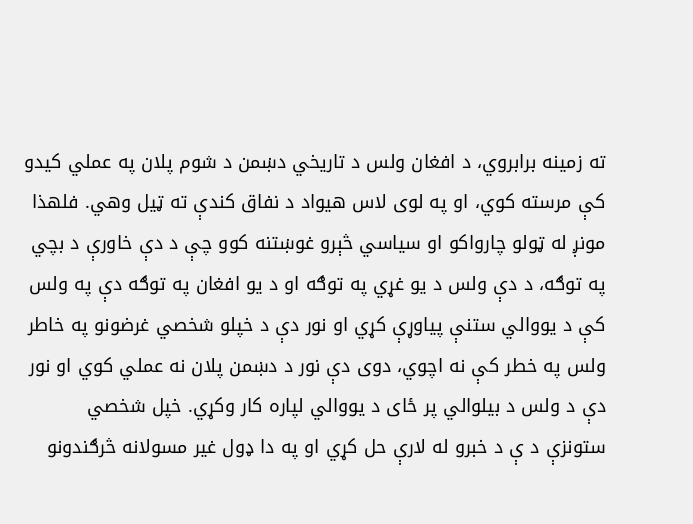ته زمينه برابروي، د افغان ولس د تاريخي دښمن د شوم پلان په عملي کيدو کې مرسته کوي، او په لوی لاس هيواد د نفاق کندې ته ټيل وهي. فلهذا مونږ له ټولو چارواکو او سياسي څېرو غوښتنه کوو چې د دې خاورې د بچي په توګه، د دې ولس د يو غړي په توګه او د يو افغان په توګه دې په ولس کې د يووالي ستنې پياوړې کړي او نور دې د خپلو شخصي غرضونو په خاطر ولس په خطر کې نه اچوي، دوی دې نور د دښمن پلان نه عملي کوي او نور دې د ولس د بيلوالي پر ځای د يووالي لپاره کار وکړي. خپل شخصي ستونزې د ې د خبرو له لارې حل کړي او په دا ډول غیر مسولانه څرګندونو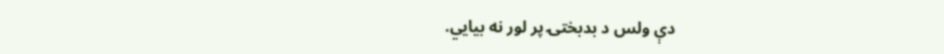دې ولس د بدبختۍ پر لور نه بيايي.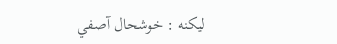لیکنه : خوشحال آصفي